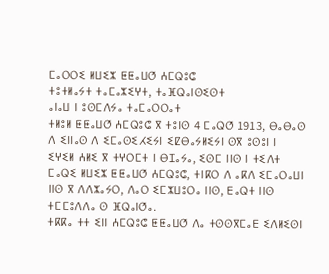ⵎⴰⵔⵔⵉ ⵍⵡⵉⵣ ⵟⵟⴰⵡⵚ ⵄⵎⵕⵓⵛ
ⵜⵓⵜⵍⴰⵢⵜ ⵜⴰⵎⴰⵣⵉⵖⵜ, ⵜⴰⴼⵕⴰⵏⵙⵉⵙⵜ
ⴰⵏⴰⵡ ⵏ ⵓⵙⵎⴷⵢⴰ ⵜⴰⵎⴰⵔⵔⴰⵜ
ⵜⵍⵓⵍ ⵟⵟⴰⵡⵚ ⵄⵎⵕⵓⵛ ⴳ ⵜⵓⵏⵙ 4 ⵎⴰⵕⵚ 1913, ⴱⴰⴱⴰⵙ ⴷ ⵉⵏⵏⴰⵙ ⴷ ⵉⵎⴰⵙⵉⵃⵉⵢⵏ ⵉⵇⴱⴰⵢⵍⵉⵢⵏ ⵙⴳ ⵓⵙⵓⵏ ⵏ ⵉⵖⵉⵍ ⵄⵍⵉ ⴳ ⵜⵖⵔⵎⵜ ⵏ ⴱⵊⴰⵢⴰ, ⵉⵙⵎ ⵏⵏⵙ ⵏ ⵜⵉⴷⵜ ⵎⴰⵕⵉ ⵍⵡⵉⵣ ⵟⵟⴰⵡⵚ ⵄⵎⵕⵓⵛ, ⵜⵏⴽⵔ ⴷ ⴰⴽⴷ ⵉⵎⴰⵔⴰⵡⵏ ⵏⵏⵙ ⴳ ⴷⴷⵣⴰⵢⵔ, ⴷⴰⵔ ⵉⵎⵣⵡⵓⵔⴰ ⵏⵏⵙ, ⴹⴰⵕⵜ ⵏⵏⵙ ⵜⵎⵎⵓⴷⴷⴰ ⵙ ⴼⵕⴰⵏⵚⴰ.
ⵜⴽⴽⴰ ⵜⵜ ⵉⵏⵏ ⵄⵎⵕⵓⵛ ⵟⵟⴰⵡⵚ ⴷⴰ ⵜⵙⵙⴳⵎⴰⴹ ⵉⴷⵍⵉⵙⵏ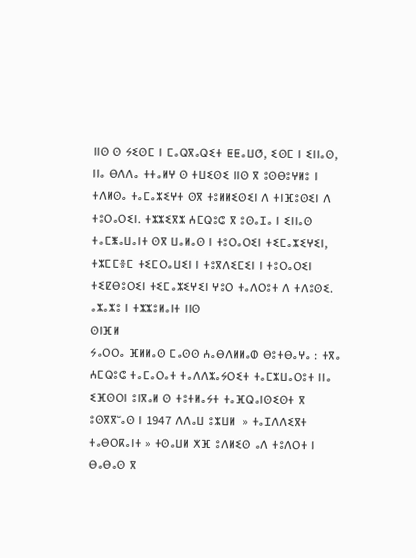ⵏⵏⵙ ⵙ ⵢⵉⵙⵎ ⵏ ⵎⴰⵕⴳⴰⵕⵉⵜ ⵟⵟⴰⵡⵚ, ⵉⵙⵎ ⵏ ⵉⵏⵏⴰⵙ, ⵏⵏⴰ ⴱⴷⴷⴰ ⵜⵜⴰⵍⵖ ⵙ ⵜⵡⵉⵙⵉ ⵏⵏⵙ ⴳ ⵓⵙⴱⵓⵖⵍⵓ ⵏ ⵜⴷⵍⵙⴰ ⵜⴰⵎⴰⵣⵉⵖⵜ ⵙⴳ ⵜⵓⵍⵍⵉⵙⵉⵏ ⴷ ⵜⵏⴼⵓⵙⵉⵏ ⴷ ⵜⵓⵔⴰⵔⵉⵏ. ⵜⵣⵣⵉⴳⵣ ⵄⵎⵕⵓⵛ ⴳ ⵓⵙⴰⵊⴰ ⵏ ⵉⵏⵏⴰⵙ ⵜⴰⵎⵥⴰⵡⴰⵏⵜ ⵙⴳ ⵡⴰⵍⴰⵙ ⵏ ⵜⵓⵔⴰⵔⵉⵏ ⵜⵉⵎⴰⵣⵉⵖⵉⵏ, ⵜⵣⵎⵎⴻⵎ ⵜⵉⵎⵔⴰⵡⵉⵏ ⵏ ⵜⵓⴳⴷⵉⵎⵉⵏ ⵏ ⵜⵓⵔⴰⵔⵉⵏ ⵜⵉⵇⴱⵓⵔⵉⵏ ⵜⵉⵎⴰⵣⵉⵖⵉⵏ ⵖⵓⵔ ⵜⴰⴷⵔⵓⵜ ⴷ ⵜⴷⵓⵙⵉ.
ⴰⵣⴰⵣⵓ ⵏ ⵜⵣⵣⵓⵍⴰⵏⵜ ⵏⵏⵙ
ⵙⵏⴼⵍ
ⵢⴰⵔⵔⴰ ⴼⵍⵍⴰⵙ ⵎⴰⵙⵙ ⵄⴰⴱⴷⵍⵍⴰⵀ ⴱⵓⵜⴱⴰⵖⴰ : ⵜⴳⴰ ⵄⵎⵕⵓⵛ ⵜⴰⵎⴰⵔⴰⵜ ⵜⴰⴷⴷⵣⴰⵢⵔⵉⵜ ⵜⴰⵎⵣⵡⴰⵔⵓⵜ ⵏⵏⴰ ⵉⴼⵙⵔⵏ ⵓⵏⴳⴰⵍ ⵙ ⵜⵓⵜⵍⴰⵢⵜ ⵜⴰⴼⵕⴰⵏⵙⵉⵙⵜ ⴳ ⵓⵙⴳⴳⵯⴰⵙ ⵏ 1947 ⴷⴷⴰⵡ ⵓⵣⵡⵍ  » ⵜⴰⵊⴷⴷⵉⴳⵜ ⵜⴰⴱⵔⴽⴰⵏⵜ » ⵜⵙⴰⵡⵍ ⵅⴼ ⵓⴷⵍⵉⵙ ⴰⴷ ⵜⵓⴷⵔⵜ ⵏ ⴱⴰⴱⴰⵙ ⴳ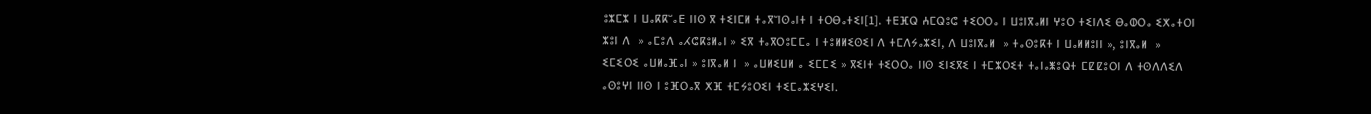ⵓⵣⵎⵣ ⵏ ⵡⴰⴽⴽⵯⴰⴹ ⵏⵏⵙ ⴳ ⵜⵉⵏⵎⵍ ⵜⴰⴳⵯⵏⵙⴰⵏⵜ ⵏ ⵜⵔⴱⴰⵜⵉⵏ[1]. ⵜⴹⴼⵕ ⵄⵎⵕⵓⵛ ⵜⵉⵔⵔⴰ ⵏ ⵡⵓⵏⴳⴰⵍⵏ ⵖⵓⵔ ⵜⵉⵏⴷⵉ ⴱⴰⵀⵔⴰ ⵉⵅⴰⵜⵔⵏ ⵣⵓⵏ ⴷ  » ⴰⵎⵓⴷ ⴰⵃⵛⴽⵓⵍⴰⵏ » ⵉⴳ ⵜⴰⴳⵔⵓⵎⵎⴰ ⵏ ⵜⵓⵍⵍⵉⵙⵉⵏ ⴷ ⵜⵎⴷⵢⴰⵣⵉⵏ, ⴷ ⵡⵓⵏⴳⴰⵍ  » ⵜⴰⵙⵓⴽⵜ ⵏ ⵡⴰⵍⵍⵓⵏⵏ », ⵓⵏⴳⴰⵍ  » ⵉⵎⵉⵔⵉ ⴰⵡⵍⴰⴼⴰⵏ » ⵓⵏⴳⴰⵍ ⵏ  » ⴰⵡⵍⵉⵡⵍ ⴰ ⵉⵎⵎⵉ » ⴳⵉⵏⵜ ⵜⵉⵔⵔⴰ ⵏⵏⵙ ⵉⵏⵉⴳⵉ ⵏ ⵜⵎⵣⵔⵉⵜ ⵜⴰⵏⴰⵥⵓⵕⵜ ⵎⵇⵇⵓⵔⵏ ⴷ ⵜⵙⴷⴷⵉⴷ ⴰⵙⵓⵖⵏ ⵏⵏⵙ ⵏ ⵓⴼⵔⴰⴳ ⵅⴼ ⵜⵎⵢⵓⵔⵉⵏ ⵜⵉⵎⴰⵣⵉⵖⵉⵏ.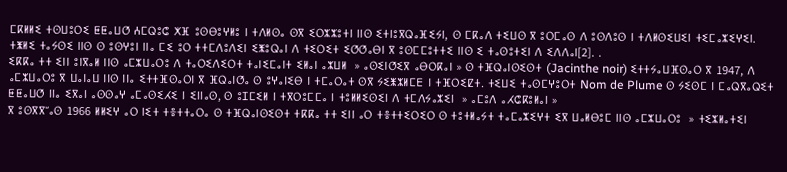ⵎⴽⵍⵍⵉ ⵜⵙⵡⵓⵔⵉ ⵟⵟⴰⵡⵚ ⵄⵎⵕⵓⵛ ⵅⴼ ⵓⵙⴱⵓⵖⵍⵓ ⵏ ⵜⴷⵍⵙⴰ ⵙⴳ ⵉⵔⵣⵣⵓⵜⵏ ⵏⵏⵙ ⵉⵜⵏⵓⴳⵕⴰⴼⵉⵢⵏ, ⵙ ⵎⴽⴰⴷ ⵜⵉⵡⵙ ⴳ ⵓⵔⵎⴰⵙ ⴷ ⵓⵙⴷⵓⵙ ⵏ ⵜⴷⵍⵙⵉⵡⵉⵏ ⵜⵉⵎⴰⵣⵉⵖⵉⵏ. ⵜⵥⵍⵉ ⵜⴰⵢⵙⵉ ⵏⵏⵙ ⵙ ⵓⵙⵖⵓⵏ ⵏⵏⴰ ⵎⵉ ⵓⵔ ⵜⵜⵎⴷⵓⴷⵉⵏ ⵉⵥⵓⵕⴰⵏ ⴷ ⵜⵉⵔⵉⵜ ⵉⵚⵚⴰⴱⵏ ⴳ ⵓⵙⵎⵎⵓⵜⵜⵉ ⵏⵏⵙ ⵉ ⵜⴰⵙⵓⵜⵉⵏ ⴷ ⵉⴷⴷⴰⵏ[2]. .
ⵉⴽⴽⴰ ⵜⵜ ⵉⵏⵏ ⵓⵏⴳⴰⵍ ⵏⵏⵙ ⴰⵎⵣⵡⴰⵔⵓ ⴷ ⵜⴰⵔⵉⴷⵉⵔⵜ ⵜⴰⵏⵉⵎⴰⵏⵜ ⵉⵍⴰⵏ ⴰⵣⵡⵍ  » ⴰⵙⵉⵏⵚⵉⴳ ⴰⴱⵔⴽⴰⵏ » ⵙ ⵜⴼⵕⴰⵏⵙⵉⵙⵜ (Jacinthe noir) ⵉⵜⵜⵢⴰⵡⴼⵙⴰⵔ ⴳ 1947, ⴷ ⴰⵎⵣⵡⴰⵔⵓ ⴳ ⵡⴰⵏⴰⵡ ⵏⵏⵙ ⵏⵏⴰ ⵉⵜⵜⴼⵙⴰⵔⵏ ⴳ ⴼⵕⴰⵏⵚⴰ ⵙ ⵓⵖⴰⵏⵉⴱ ⵏ ⵜⵎⴰⵔⴰⵜ ⵙⴳ ⵢⵉⵥⵣⵍⵎⴹ ⵏ ⵜⴼⵔⵉⵇⵜ. ⵜⵉⵡⵉ ⵜⴰⵙⵎⵖⵓⵔⵜ Nom de Plume ⵙ ⵢⵉⵙⵎ ⵏ ⵎⴰⵕⴳⴰⵕⵉⵜ ⵟⵟⴰⵡⵚ ⵏⵏⴰ ⵉⴳⴰⵏ ⴰⵙⵙⴰⵖ ⴰⵎⴰⵙⵉⵃⵉ ⵏ ⵉⵏⵏⴰⵙ, ⵙ ⵓⵊⵎⵉⵍ ⵏ ⵜⴳⵔⵓⵎⵎⴰ ⵏ ⵜⵓⵍⵍⵉⵙⵉⵏ ⴷ ⵜⵎⴷⵢⴰⵣⵉⵏ  » ⴰⵎⵓⴷ ⴰⵃⵛⴽⵓⵍⴰⵏ »
ⴳ ⵓⵙⴳⴳⵯⴰⵙ 1966 ⵍⵍⵉⵖ ⴰⵔ ⵏⵉⵜ ⵜⴻⵜⵜⴰⵔⴰ ⵙ ⵜⴼⵕⴰⵏⵙⵉⵙⵜ ⵜⴽⴽⴰ ⵜⵜ ⵉⵏⵏ ⴰⵔ ⵜⴻⵜⵜⵉⵔⵉⵔ ⵙ ⵜⵓⵜⵍⴰⵢⵜ ⵜⴰⵎⴰⵣⵉⵖⵜ ⵉⴳ ⵡⴰⵍⴱⵓⵎ ⵏⵏⵙ ⴰⵎⵣⵡⴰⵔⵓ  » ⵜⵉⵣⵍⴰⵜⵉⵏ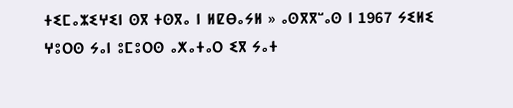ⵜⵉⵎⴰⵣⵉⵖⵉⵏ ⵙⴳ ⵜⵙⴳⴰ ⵏ ⵍⵇⴱⴰⵢⵍ » ⴰⵙⴳⴳⵯⴰⵙ ⵏ 1967 ⵢⵉⵍⵉ ⵖⵓⵔⵙ ⵢⴰⵏ ⵓⵎⵓⵔⵙ ⴰⵅⴰⵜⴰⵔ ⵉⴳ ⵢⴰⵜ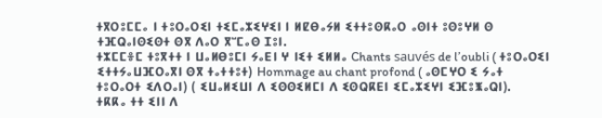ⵜⴳⵔⵓⵎⵎⴰ ⵏ ⵜⵓⵔⴰⵔⵉⵏ ⵜⵉⵎⴰⵣⵉⵖⵉⵏ ⵏ ⵍⵇⴱⴰⵢⵍ ⵉⵜⵜⵓⵙⴽⴰⵔ ⴰⵙⵏⵜ ⵓⵙⵓⵖⵍ ⵙ ⵜⴼⵕⴰⵏⵙⵉⵙⵜ ⵙⴳ ⴷⴰⵔ ⴳⵯⵎⴰⵙ ⵊⵓⵏ.
ⵜⵣⵎⵎⴻⵎ ⵜⵓⴳⵜⵜ ⵏ ⵡⴰⵍⴱⵓⵎⵏ ⵢⴰⴹⵏ ⵖ ⵏⵉⵜ ⵉⵍⵍⴰ Chants sauvés de l’oubli ( ⵜⵓⵔⴰⵔⵉⵏ ⵉⵜⵜⵢⴰⵡⴼⵔⴰⴳⵏ ⵙⴳ ⵜⴰⵜⵜⵓⵜ) Hommage au chant profond ( ⴰⵙⵎⵖⵔ ⵉ ⵢⴰⵜ ⵜⵓⵔⴰⵔⵜ ⵉⴷⵔⴰⵏ) ( ⵉⵡⴰⵍⵉⵡⵏ ⴷ ⵉⵙⵙⵉⵍⵎⵏ ⴷ ⵉⵙⵕⴽⴹⵏ ⵉⵎⴰⵣⵉⵖⵏ ⵉⴼⵓⵥⴰⵕⵏ).
ⵜⴽⴽⴰ ⵜⵜ ⵉⵏⵏ ⴷ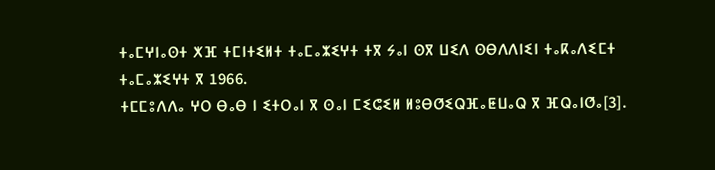ⵜⴰⵎⵖⵏⴰⵙⵜ ⵅⴼ ⵜⵎⵏⵜⵉⵍⵜ ⵜⴰⵎⴰⵣⵉⵖⵜ ⵜⴳ ⵢⴰⵏ ⵙⴳ ⵡⵉⴷ ⵙⴱⴷⴷⵏⵉⵏ ⵜⴰⴽⴰⴷⵉⵎⵜ ⵜⴰⵎⴰⵣⵉⵖⵜ ⴳ 1966.
ⵜⵎⵎⵓⴷⴷⴰ ⵖⵔ ⴱⴰⴱ ⵏ ⵉⵜⵔⴰⵏ ⴳ ⵙⴰⵏ ⵎⵉⵛⵉⵍ ⵍⵓⴱⵚⵉⵕⴼⴰⵟⵡⴰⵕ ⴳ ⴼⵕⴰⵏⵚⴰ[3].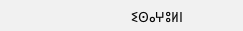ⵉⵙⴰⵖⵓⵍⵏ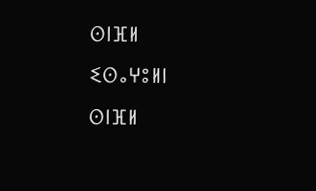ⵙⵏⴼⵍ
ⵉⵙⴰⵖⵓⵍⵏ
ⵙⵏⴼⵍ